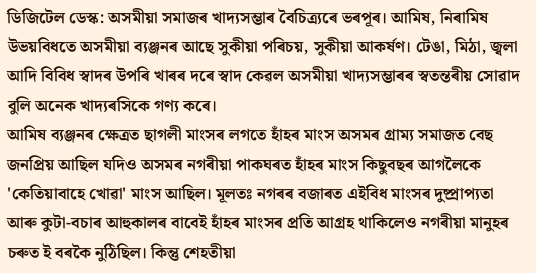ডিজিটেল ডেস্ক: অসমীয়া সমাজৰ খাদ্যসম্ভাৰ বৈচিত্র্যৰে ভৰপূৰ। আমিষ, নিৰামিষ উভয়বিধতে অসমীয়া ব্যঞ্জনৰ আছে সুকীয়া পৰিচয়, সুকীয়া আকর্ষণ। টেঙা, মিঠা, জ্বলা আদি বিবিধ স্বাদৰ উপৰি খাৰৰ দৰে স্বাদ কেৱল অসমীয়া খাদ্যসম্ভাৰৰ স্বতন্তৰীয় সোৱাদ বুলি অনেক খাদ্যৰসিকে গণ্য কৰে।
আমিষ ব্যঞ্জনৰ ক্ষেত্ৰত ছাগলী মাংসৰ লগতে হাঁহৰ মাংস অসমৰ গ্ৰাম্য সমাজত বেছ জনপ্রিয় আছিল যদিও অসমৰ নগৰীয়া পাকঘৰত হাঁহৰ মাংস কিছুবছৰ আগলৈকে 'কেতিয়াবাহে খোৱা' মাংস আছিল। মূলতঃ নগৰৰ বজাৰত এইবিধ মাংসৰ দুষ্প্রাপ্যতা আৰু কুটা-বচাৰ আহুকালৰ বাবেই হাঁহৰ মাংসৰ প্ৰতি আগ্ৰহ থাকিলেও নগৰীয়া মানুহৰ চৰুত ই বৰকৈ নুঠিছিল। কিন্তু শেহতীয়া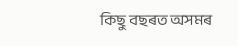কিছু বছৰত অসমৰ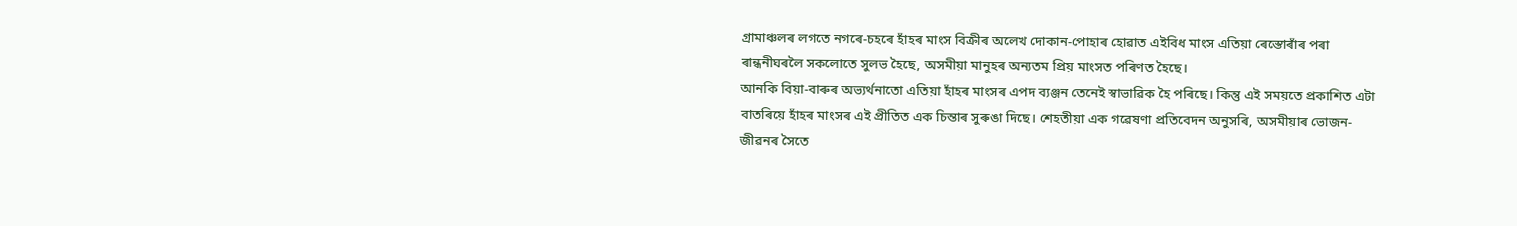গ্ৰামাঞ্চলৰ লগতে নগৰে-চহৰে হাঁহৰ মাংস বিক্ৰীৰ অলেখ দোকান-পোহাৰ হোৱাত এইবিধ মাংস এতিয়া ৰেস্তোৰাঁৰ পৰা ৰান্ধনীঘৰলৈ সকলোতে সুলভ হৈছে, অসমীয়া মানুহৰ অন্যতম প্রিয় মাংসত পৰিণত হৈছে।
আনকি বিয়া-বাৰুৰ অভ্যর্থনাতো এতিয়া হাঁহৰ মাংসৰ এপদ ব্যঞ্জন তেনেই স্বাভাৱিক হৈ পৰিছে। কিন্তু এই সময়তে প্রকাশিত এটা বাতৰিয়ে হাঁহৰ মাংসৰ এই প্ৰীতিত এক চিন্তাৰ সুৰুঙা দিছে। শেহতীয়া এক গৱেষণা প্রতিবেদন অনুসৰি, অসমীয়াৰ ভোজন-জীৱনৰ সৈতে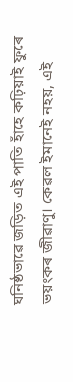ঘনিষ্ঠভাৱে জড়িত এই পাতি হাঁহে কঢ়িয়াই ফুৰে ভয়ংকৰ জীৱাণু। কেৱল ইমানেই নহয়, এই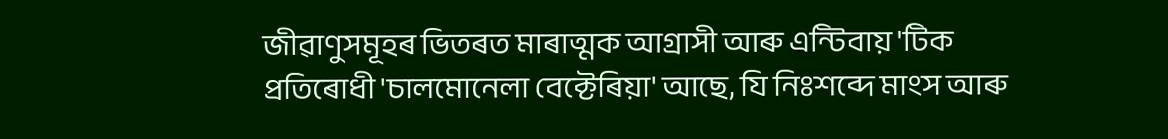জীৱাণুসমূহৰ ভিতৰত মাৰাত্মক আগ্রাসী আৰু এন্টিবায় 'টিক প্ৰতিৰোধী 'চালমোনেলা বেক্টেৰিয়া' আছে, যি নিঃশব্দে মাংস আৰু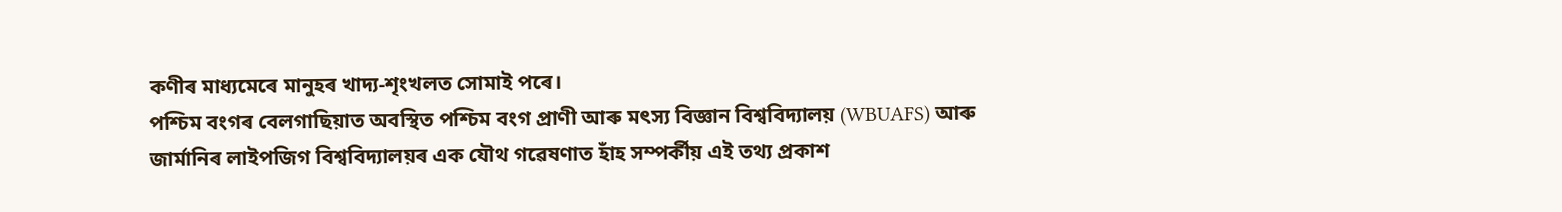কণীৰ মাধ্যমেৰে মানুহৰ খাদ্য-শৃংখলত সোমাই পৰে।
পশ্চিম বংগৰ বেলগাছিয়াত অবস্থিত পশ্চিম বংগ প্রাণী আৰু মৎস্য বিজ্ঞান বিশ্ববিদ্যালয় (WBUAFS) আৰু জার্মানিৰ লাইপজিগ বিশ্ববিদ্যালয়ৰ এক যৌথ গৱেষণাত হাঁহ সম্পর্কীয় এই তথ্য প্রকাশ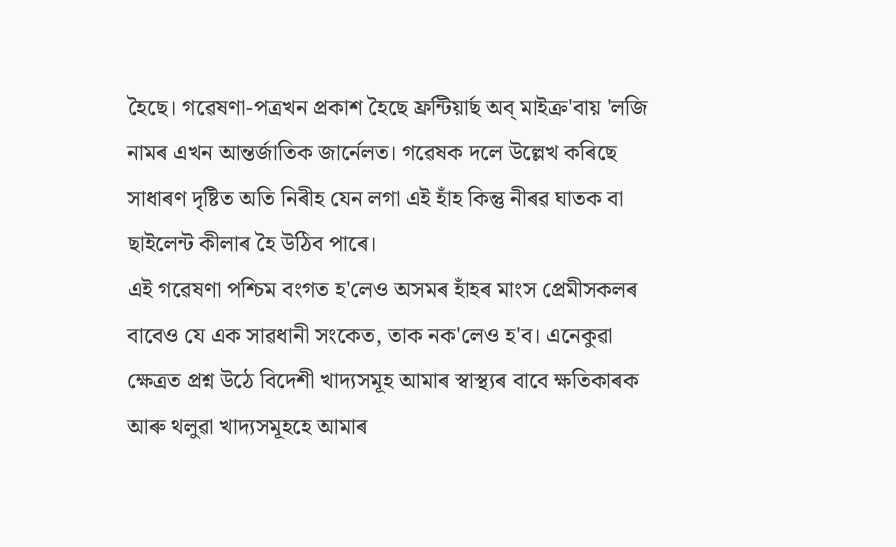হৈছে। গৱেষণা-পত্ৰখন প্রকাশ হৈছে ফ্রন্টিয়াৰ্ছ অব্ মাইক্ৰ'বায় 'লজি নামৰ এখন আন্তর্জাতিক জার্নেলত। গৱেষক দলে উল্লেখ কৰিছে সাধাৰণ দৃষ্টিত অতি নিৰীহ যেন লগা এই হাঁহ কিন্তু নীৰৱ ঘাতক বা ছাইলেন্ট কীলাৰ হৈ উঠিব পাৰে।
এই গৱেষণা পশ্চিম বংগত হ'লেও অসমৰ হাঁহৰ মাংস প্রেমীসকলৰ বাবেও যে এক সাৱধানী সংকেত, তাক নক'লেও হ'ব। এনেকুৱা ক্ষেত্ৰত প্রশ্ন উঠে বিদেশী খাদ্যসমূহ আমাৰ স্বাস্থ্যৰ বাবে ক্ষতিকাৰক আৰু থলুৱা খাদ্যসমূহহে আমাৰ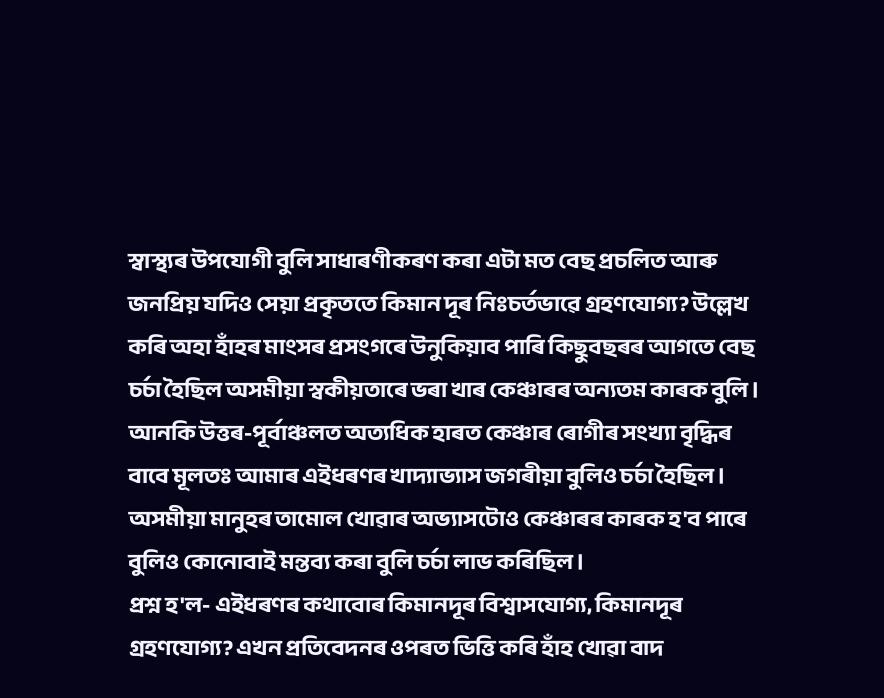স্বাস্থ্যৰ উপযোগী বুলি সাধাৰণীকৰণ কৰা এটা মত বেছ প্রচলিত আৰু জনপ্রিয় যদিও সেয়া প্রকৃততে কিমান দূৰ নিঃচর্তভাৱে গ্রহণযোগ্য? উল্লেখ কৰি অহা হাঁহৰ মাংসৰ প্ৰসংগৰে উনুকিয়াব পাৰি কিছুবছৰৰ আগতে বেছ চর্চা হৈছিল অসমীয়া স্বকীয়তাৰে ভৰা খাৰ কেঞ্চাৰৰ অন্যতম কাৰক বুলি। আনকি উত্তৰ-পূৰ্বাঞ্চলত অত্যধিক হাৰত কেঞ্চাৰ ৰোগীৰ সংখ্যা বৃদ্ধিৰ বাবে মূলতঃ আমাৰ এইধৰণৰ খাদ্যাভ্যাস জগৰীয়া বুলিও চর্চা হৈছিল। অসমীয়া মানুহৰ তামোল খোৱাৰ অভ্যাসটোও কেঞ্চাৰৰ কাৰক হ'ব পাৰে বুলিও কোনোবাই মন্তব্য কৰা বুলি চর্চা লাভ কৰিছিল।
প্রশ্ন হ'ল- এইধৰণৰ কথাবোৰ কিমানদূৰ বিশ্বাসযোগ্য, কিমানদূৰ গ্রহণযোগ্য? এখন প্রতিবেদনৰ ওপৰত ভিত্তি কৰি হাঁহ খোৱা বাদ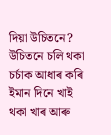দিয়া উচিতনে? উচিতনে চলি থকা চৰ্চাক আধাৰ কৰি ইমান দিনে খাই থকা খাৰ আৰু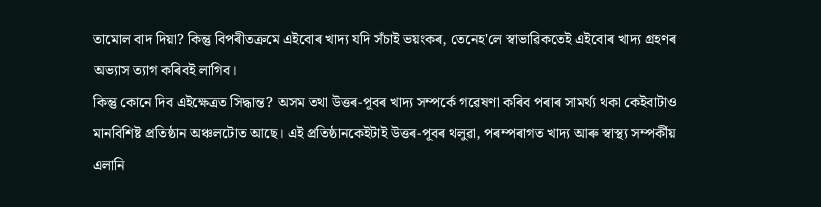তামোল বাদ দিয়া? কিন্তু বিপৰীতক্রমে এইবোৰ খাদ্য যদি সঁচাই ভয়ংকৰ, তেনেহ'লে স্বাভাৱিকতেই এইবোৰ খাদ্য গ্ৰহণৰ অভ্যাস ত্যাগ কৰিবই লাগিব।
কিন্তু কোনে দিব এইক্ষেত্রত সিদ্ধান্ত? অসম তথা উত্তৰ-পূবৰ খাদ্য সম্পর্কে গৱেষণা কৰিব পৰাৰ সামর্থ্য থকা কেইবাটাও মানবিশিষ্ট প্রতিষ্ঠান অঞ্চলটোত আছে। এই প্রতিষ্ঠানকেইটাই উত্তৰ-পূবৰ থলুৱা, পৰম্পৰাগত খাদ্য আৰু স্বাস্থ্য সম্পর্কীয় এলানি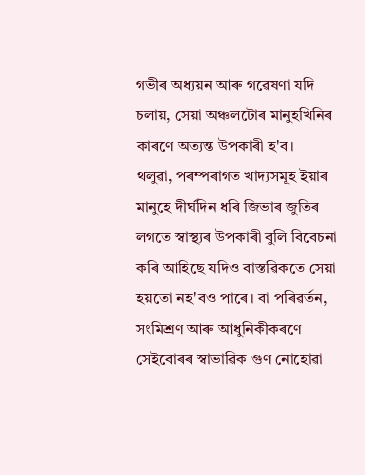গভীৰ অধ্যয়ন আৰু গৱেষণা যদি চলায়, সেয়া অঞ্চলটোৰ মানুহখিনিৰ কাৰণে অত্যন্ত উপকাৰী হ'ব।
থলুৱা, পৰম্পৰাগত খাদ্যসমূহ ইয়াৰ মানুহে দীর্ঘদিন ধৰি জিভাৰ জুতিৰ লগতে স্বাস্থ্যৰ উপকাৰী বুলি বিবেচনা কৰি আহিছে যদিও বাস্তৱিকতে সেয়া হয়তো নহ'বও পাৰে। বা পৰিৱৰ্তন, সংমিশ্রণ আৰু আধুনিকীকৰণে সেইবোৰৰ স্বাভাৱিক গুণ নোহোৱা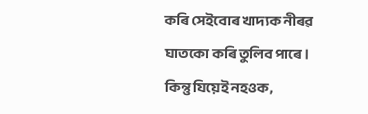কৰি সেইবোৰ খাদ্যক নীৰৱ ঘাতকো কৰি তুলিব পাৰে। কিন্তু যিয়েই নহওক,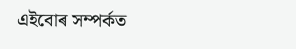এইবোৰ সম্পৰ্কত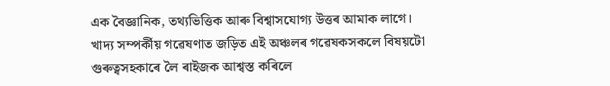এক বৈজ্ঞানিক, তথ্যভিত্তিক আৰু বিশ্বাসযোগ্য উত্তৰ আমাক লাগে। খাদ্য সম্পর্কীয় গৱেষণাত জড়িত এই অঞ্চলৰ গৱেষকসকলে বিষয়টো গুৰুত্বসহকাৰে লৈ ৰাইজক আশ্বস্ত কৰিলে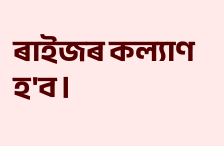ৰাইজৰ কল্যাণ হ'ব।